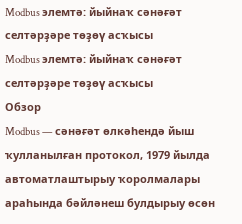Modbus элемтә: йыйнаҡ сәнәғәт селтәрҙәре төҙөү асҡысы
Modbus элемтә: йыйнаҡ сәнәғәт селтәрҙәре төҙөү асҡысы
Обзор
Modbus — сәнәғәт өлкәһендә йыш ҡулланылған протокол, 1979 йылда автоматлаштырыу ҡоролмалары араһында бәйләнеш булдырыу өсөн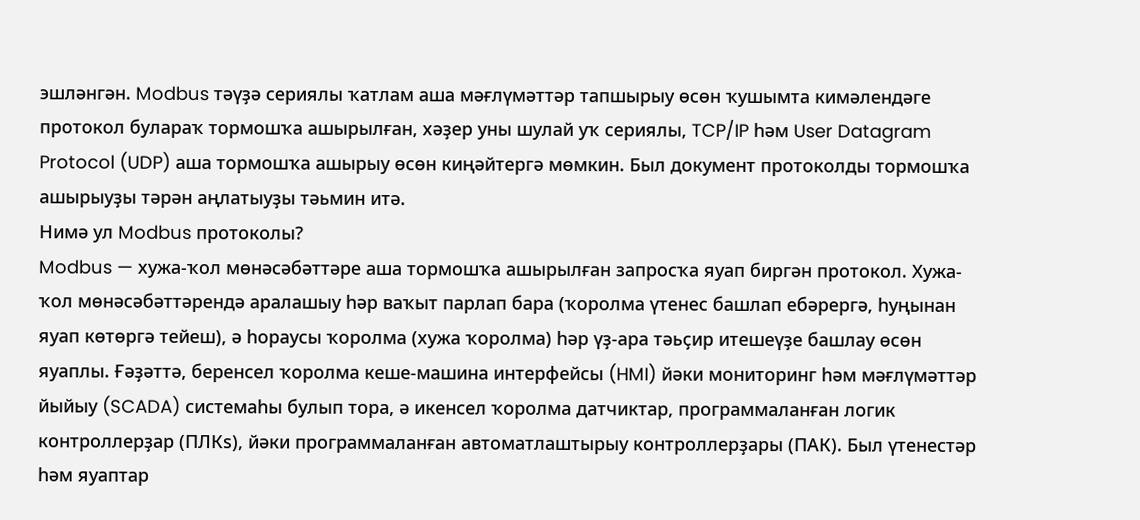эшләнгән. Modbus тәүҙә сериялы ҡатлам аша мәғлүмәттәр тапшырыу өсөн ҡушымта кимәлендәге протокол булараҡ тормошҡа ашырылған, хәҙер уны шулай уҡ сериялы, TCP/IP һәм User Datagram Protocol (UDP) аша тормошҡа ашырыу өсөн киңәйтергә мөмкин. Был документ протоколды тормошҡа ашырыуҙы тәрән аңлатыуҙы тәьмин итә.
Нимә ул Modbus протоколы?
Modbus — хужа-ҡол мөнәсәбәттәре аша тормошҡа ашырылған запросҡа яуап биргән протокол. Хужа-ҡол мөнәсәбәттәрендә аралашыу һәр ваҡыт парлап бара (ҡоролма үтенес башлап ебәрергә, һуңынан яуап көтөргә тейеш), ә һораусы ҡоролма (хужа ҡоролма) һәр үҙ-ара тәьҫир итешеүҙе башлау өсөн яуаплы. Ғәҙәттә, беренсел ҡоролма кеше-машина интерфейсы (HMI) йәки мониторинг һәм мәғлүмәттәр йыйыу (SCADA) системаһы булып тора, ә икенсел ҡоролма датчиктар, программаланған логик контроллерҙар (ПЛКs), йәки программаланған автоматлаштырыу контроллерҙары (ПАК). Был үтенестәр һәм яуаптар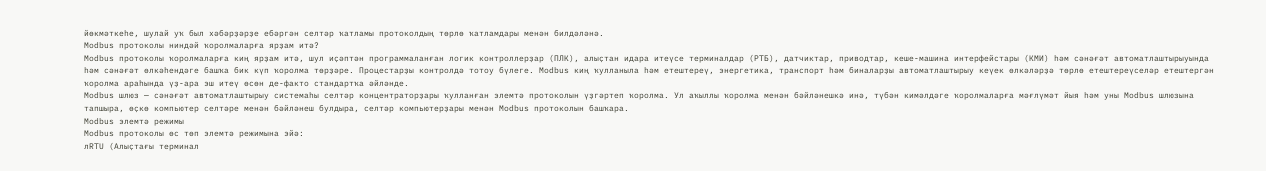йөкмәткеһе, шулай уҡ был хәбәрҙәрҙе ебәргән селтәр ҡатламы протоколдың төрлө ҡатламдары менән билдәләнә.
Modbus протоколы ниндәй ҡоролмаларға ярҙам итә?
Modbus протоколы ҡоролмаларға киң ярҙам итә, шул иҫәптән программаланған логик контроллерҙар (ПЛК), алыҫтан идара итеүсе терминалдар (РТБ), датчиктар, приводтар, кеше-машина интерфейстары (КМИ) һәм сәнәғәт автоматлаштырыуында һәм сәнәғәт өлкәһендәге башҡа бик күп ҡоролма төрҙәре. Процестарҙы контролдә тотоу бүлеге. Modbus киң ҡулланыла һәм етештереү, энергетика, транспорт һәм биналарҙы автоматлаштырыу кеүек өлкәләрҙә төрлө етештереүселәр етештергән ҡоролма араһында үҙ-ара эш итеү өсөн де-факто стандартҡа әйләнде.
Modbus шлюз — сәнәғәт автоматлаштырыу системаһы селтәр концентраторҙары ҡулланған элемтә протоколын үҙгәртеп ҡоролма. Ул аҡыллы ҡоролма менән бәйләнешкә инә, түбән кимәлдәге ҡоролмаларға мәғлүмәт йыя һәм уны Modbus шлюзына тапшыра, өҫкө компьютер селтәре менән бәйләнеш булдыра, селтәр компьютерҙары менән Modbus протоколын башҡара.
Modbus элемтә режимы
Modbus протоколы өс төп элемтә режимына эйә:
лRTU (Алыҫтағы терминал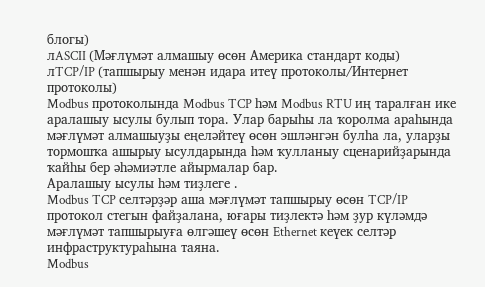блогы)
лASCII (Мәғлүмәт алмашыу өсөн Америка стандарт коды)
лTCP/IP (тапшырыу менән идара итеү протоколы/Интернет протоколы)
Modbus протоколында Modbus TCP һәм Modbus RTU иң таралған ике аралашыу ысулы булып тора. Улар барыһы ла ҡоролма араһында мәғлүмәт алмашыуҙы еңеләйтеү өсөн эшләнгән булһа ла, уларҙы тормошҡа ашырыу ысулдарында һәм ҡулланыу сценарийҙарында ҡайһы бер әһәмиәтле айырмалар бар.
Аралашыу ысулы һәм тиҙлеге .
Modbus TCP селтәрҙәр аша мәғлүмәт тапшырыу өсөн TCP/IP протокол стегын файҙалана, юғары тиҙлектә һәм ҙур күләмдә мәғлүмәт тапшырыуға өлгәшеү өсөн Ethernet кеүек селтәр инфраструктураһына таяна.
Modbus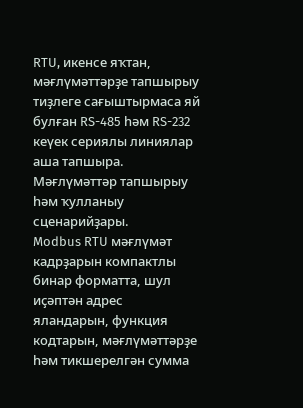RTU, икенсе яҡтан, мәғлүмәттәрҙе тапшырыу тиҙлеге сағыштырмаса яй булған RS-485 һәм RS-232 кеүек сериялы линиялар аша тапшыра. Мәғлүмәттәр тапшырыу һәм ҡулланыу сценарийҙары.
Modbus RTU мәғлүмәт кадрҙарын компактлы бинар форматта, шул иҫәптән адрес яландарын, функция кодтарын, мәғлүмәттәрҙе һәм тикшерелгән сумма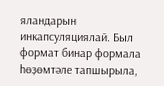яландарын инкапсуляциялай. Был формат бинар формала һөҙөмтәле тапшырыла,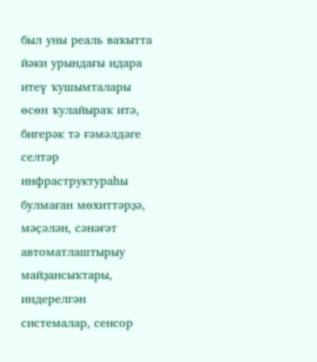был уны реаль ваҡытта йәки урындағы идара итеү ҡушымталары өсөн ҡулайыраҡ итә, бигерәк тә ғәмәлдәге селтәр инфраструктураһы булмаған мөхиттәрҙә, мәҫәлән, сәнәғәт автоматлаштырыу майҙансыҡтары, индерелгән системалар, сенсор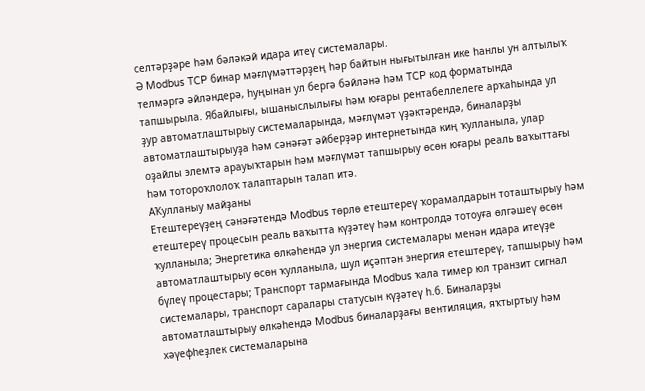селтәрҙәре һәм бәләкәй идара итеү системалары.
Ә Modbus TCP бинар мәғлүмәттәрҙең һәр байтын нығытылған ике һанлы ун алтылыҡ телмәргә әйләндерә, һуңынан ул бергә бәйләнә һәм TCP код форматында тапшырыла. Ябайлығы, ышаныслылығы һәм юғары рентабеллелеге арҡаһында ул ҙур автоматлаштырыу системаларында, мәғлүмәт үҙәктәрендә, биналарҙы автоматлаштырыуҙа һәм сәнәғәт әйберҙәр интернетында киң ҡулланыла, улар оҙайлы элемтә арауыҡтарын һәм мәғлүмәт тапшырыу өсөн юғары реаль ваҡыттағы һәм тотороҡлолоҡ талаптарын талап итә.
АҠулланыу майҙаны
Етештереүҙең сәнәғәтендә Modbus төрлө етештереү ҡорамалдарын тоташтырыу һәм етештереү процесын реаль ваҡытта күҙәтеү һәм контролдә тотоуға өлгәшеү өсөн ҡулланыла; Энергетика өлкәһендә ул энергия системалары менән идара итеүҙе автоматлаштырыу өсөн ҡулланыла, шул иҫәптән энергия етештереү, тапшырыу һәм бүлеү процестары; Транспорт тармағында Modbus ҡала тимер юл транзит сигнал системалары, транспорт саралары статусын күҙәтеү һ.б. Биналарҙы автоматлаштырыу өлкәһендә Modbus биналарҙағы вентиляция, яҡтыртыу һәм хәүефһеҙлек системаларына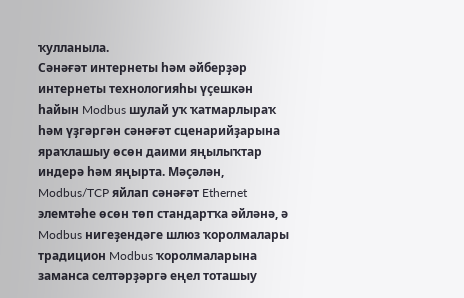ҡулланыла.
Сәнәғәт интернеты һәм әйберҙәр интернеты технологияһы үҫешкән һайын Modbus шулай уҡ ҡатмарлыраҡ һәм үҙгәргән сәнәғәт сценарийҙарына яраҡлашыу өсөн даими яңылыҡтар индерә һәм яңырта. Мәҫәлән, Modbus/TCP яйлап сәнәғәт Ethernet элемтәһе өсөн төп стандартҡа әйләнә, ә Modbus нигеҙендәге шлюз ҡоролмалары традицион Modbus ҡоролмаларына заманса селтәрҙәргә еңел тоташыу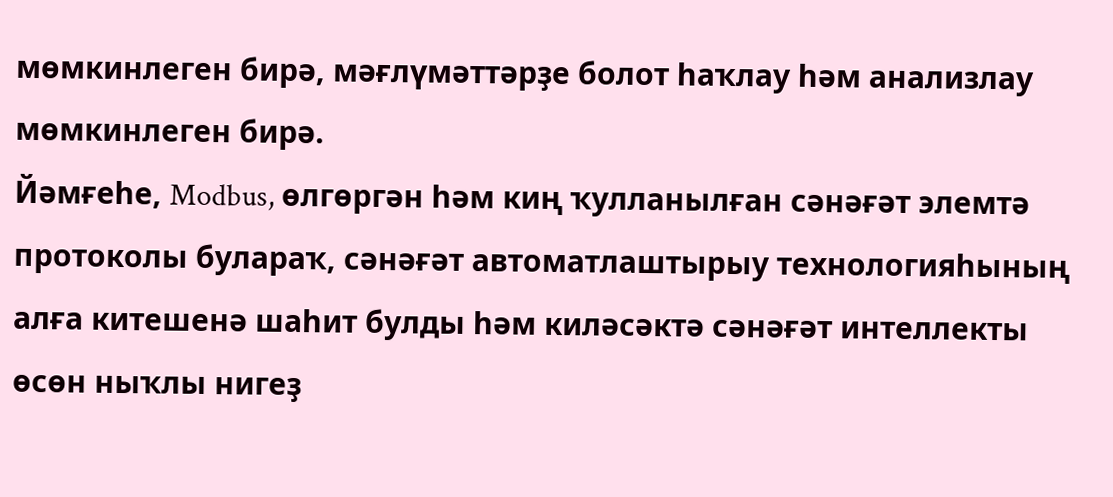мөмкинлеген бирә, мәғлүмәттәрҙе болот һаҡлау һәм анализлау мөмкинлеген бирә.
Йәмғеһе, Modbus, өлгөргән һәм киң ҡулланылған сәнәғәт элемтә протоколы булараҡ, сәнәғәт автоматлаштырыу технологияһының алға китешенә шаһит булды һәм киләсәктә сәнәғәт интеллекты өсөн ныҡлы нигеҙ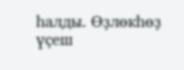һалды. Өҙлөкһөҙ үҫеш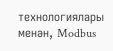технологиялары менән, Modbus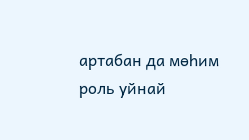артабан да мөһим роль уйнай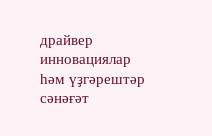драйвер инновациялар һәм үҙгәрештәр сәнәғәт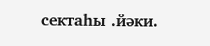сектаһы .йәки.